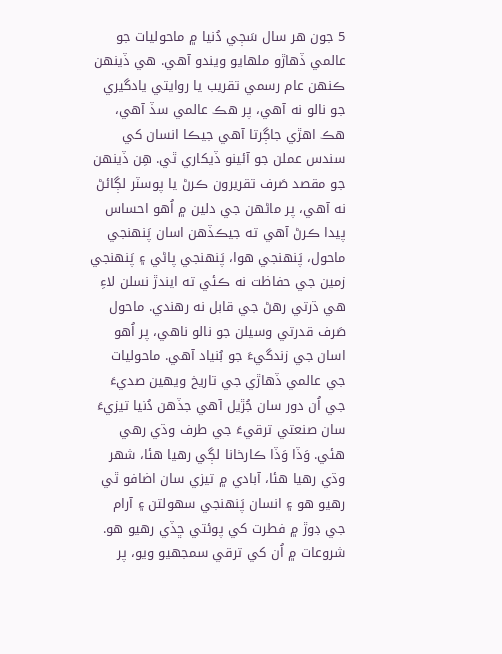5 جون هر سال سَڄي دُنيا ۾ ماحوليات جو عالمي ڏهاڙو ملهايو ويندو آهي. هي ڏينهن ڪنهن عام رسمي تقريب يا روايتي يادگيري جو نالو نه آهي، پر هڪ عالمي سڏ آهي، هڪ اهڙي جاڳرتا آهي جيڪا انسان کي سندس عملن جو آئينو ڏيکاري ٿي. هِن ڏينهن جو مقصد صَرف تقريرون ڪرڻ يا پوسٽر لڳائڻ نه آهي، پر ماڻهن جي دلين ۾ اُهو احساس پيدا ڪرڻ آهي ته جيڪڏهن اسان پَنهنجي ماحول، پَنهنجي هوا، پَنهنجي پاڻي ۽ پَنهنجي زمين جي حفاظت نه ڪئي ته ايندڙ نسلن لاءِ هي ڌرتي رهڻ جي قابل نه رهندي. ماحول صَرف قدرتي وسيلن جو نالو ناهي، پر اُهو اسان جي زندگيءَ جو بُنياد آهي. ماحوليات جي عالمي ڏهاڙي جي تاريخ ويهين صديءَ جي اُن دور سان جُڙيل آهي جڏهن دُنيا تيزيءَ سان صنعتي ترقيءَ جي طرف وڌي رهي هئي. وَڏا وَڏا ڪارخانا لڳي رهيا هئا، شهر وڌي رهيا هئا، آبادي ۾ تيزي سان اضافو ٿي رهيو هو ۽ انسان پَنهنجي سهولتن ۽ آرام جي ڊوڙ ۾ فطرت کي پوئتي ڇڏي رهيو هو. شروعات ۾ اُن کي ترقي سمجهيو ويو، پر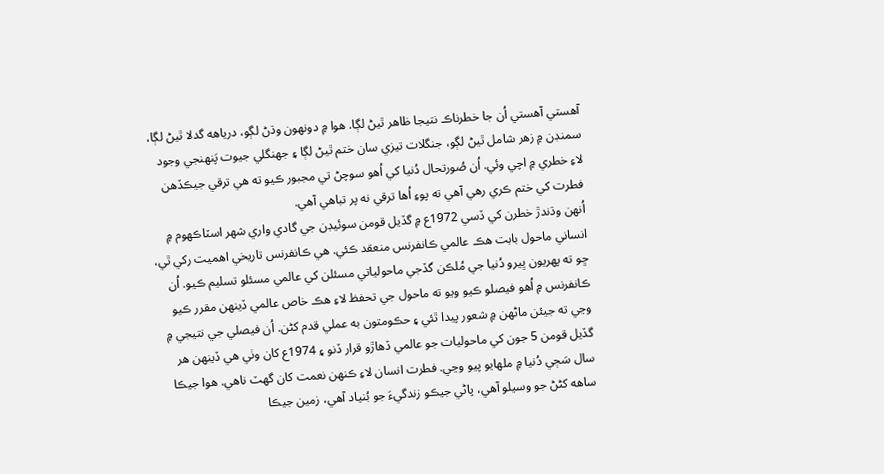آهستي آهستي اُن جا خطرناڪ نتيجا ظاهر ٿيڻ لڳا. هوا ۾ دونهون وڌڻ لڳو، درياهه گدلا ٿيڻ لڳا، سمنڊن ۾ زهر شامل ٿيڻ لڳو، جنگلات تيزي سان ختم ٿيڻ لڳا ۽ جهنگلي جيوت پَنهنجي وجود لاءِ خطري ۾ اچي وئي. اُن صُورتحال دُنيا کي اُهو سوچڻ تي مجبور ڪيو ته هي ترقي جيڪڏهن فطرت کي ختم ڪري رهي آهي ته پوءِ اُها ترقي نه پر تباهي آهي.
اُنهن وڌندڙ خطرن کي ڏسي 1972ع ۾ گڏيل قومن سوئيڊن جي گادي واري شهر اسٽاڪهوم ۾ انساني ماحول بابت هڪ عالمي ڪانفرنس منعقد ڪئي. هي ڪانفرنس تاريخي اهميت رکي ٿي، ڇو ته پهريون ڀيرو دُنيا جي مُلڪن گڏجي ماحولياتي مسئلن کي عالمي مسئلو تسليم ڪيو. اُن ڪانفرنس ۾ اُهو فيصلو ڪيو ويو ته ماحول جي تحفظ لاءِ هڪ خاص عالمي ڏينهن مقرر ڪيو وڃي ته جيئن ماڻهن ۾ شعور پيدا ٿئي ۽ حڪومتون به عملي قدم کڻن. اُن فيصلي جي نتيجي ۾ گڏيل قومن 5 جون کي ماحوليات جو عالمي ڏهاڙو قرار ڏنو ۽ 1974ع کان وٺي هي ڏينهن هر سال سَڄي دُنيا ۾ ملهايو پيو وڃي. فطرت انسان لاءِ ڪنهن نعمت کان گهٽ ناهي. هوا جيڪا ساهه کڻڻ جو وسيلو آهي، پاڻي جيڪو زندگيءَ جو بُنياد آهي، زمين جيڪا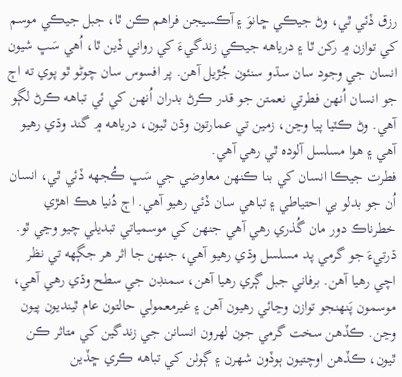رزق ڏئي ٿي، وڻ جيڪي ڇانوَ ۽ آڪسيجن فراهم ڪن ٿا، جبل جيڪي موسم کي توازن ۾ رکن ٿا ۽ درياهه جيڪي زندگيءَ کي رواني ڏين ٿا، اُهي سَڀ شيون انسان جي وجود سان سڌو سنئون جُڙيل آهن. پر افسوس سان چوڻو ٿو پوي ته اڄ جو انسان اُنهن فطرتي نعمتن جو قدر ڪرڻ بدران اُنهن کي ئي تباهه ڪرڻ لڳو آهي. وڻ ڪٽيا پيا وڃن، زمين تي عمارتون وڌن ٿيون، درياهه ۾ گند وڌي رهيو آهي ۽ هوا مسلسل آلودہ ٿي رهي آهي.
فطرت جيڪا انسان کي بنا ڪنهن معاوضي جي سَڀ ڪُجهه ڏئي ٿي، انسان اُن جو بدلو بي احتياطي ۽ تباهي سان ڏئي رهيو آهي. اڄ دُنيا هڪ اهڙي خطرناڪ دور مان گُذري رهي آهي جنهن کي موسمياتي تبديلي چيو وڃي ٿو. ڌرتيءَ جو گرمي پد مسلسل وڌي رهيو آهي، جنهن جا اثر هر جڳهه تي نظر اچي رهيا آهن. برفاني جبل ڳري رهيا آهن، سمنڊن جي سطح وڌي رهي آهي، موسمون پَنهنجو توازن وڃائي رهيون آهن ۽ غيرمعمولي حالتون عام ٿينديون پيون وڃن. ڪڏهن سخت گرمي جون لهرون انسانن جي زندگين کي متاثر ڪن ٿيون، ڪڏهن اوچتيون ٻوڏون شهرن ۽ ڳوٺن کي تباهه ڪري ڇڏين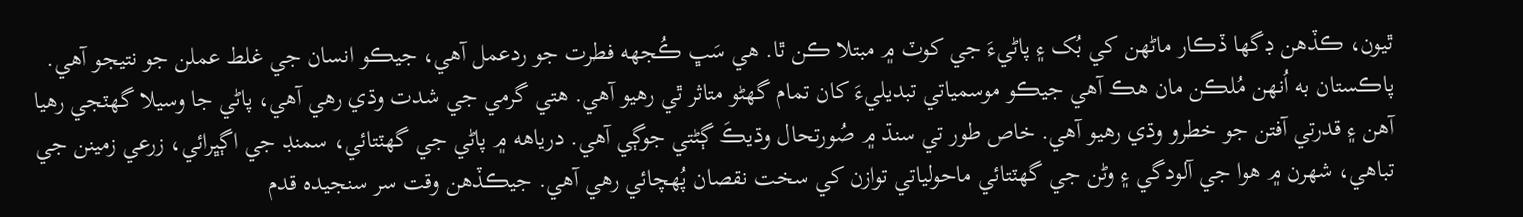ٿيون، ڪڏهن ڊگها ڏڪار ماڻهن کي بُک ۽ پاڻيءَ جي کوٽ ۾ مبتلا ڪن ٿا. هي سَڀ ڪُجهه فطرت جو ردعمل آهي، جيڪو انسان جي غلط عملن جو نتيجو آهي.
پاڪستان به اُنهن مُلڪن مان هڪ آهي جيڪو موسمياتي تبديليءَ کان تمام گهڻو متاثر ٿي رهيو آهي. هتي گرمي جي شدت وڌي رهي آهي، پاڻي جا وسيلا گهٽجي رهيا آهن ۽ قدرتي آفتن جو خطرو وڌي رهيو آهي. خاص طور تي سنڌ ۾ صُورتحال وڌيڪَ ڳڻتي جوڳي آهي. درياهه ۾ پاڻي جي گهٽتائي، سمنڊ جي اڳڀرائي، زرعي زمينن جي تباهي، شهرن ۾ هوا جي آلودگي ۽ وڻن جي گهٽتائي ماحولياتي توازن کي سخت نقصان پُهچائي رهي آهي. جيڪڏهن وقت سر سنجيده قدم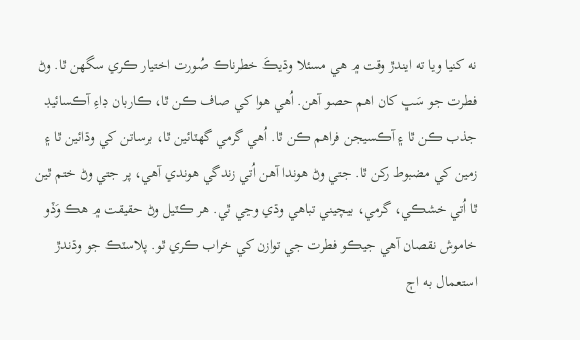نه کنيا ويا ته ايندڙ وقت ۾ هي مسئلا وڌيڪَ خطرناڪ صُورت اختيار ڪري سگهن ٿا. وڻ فطرت جو سَڀ کان اهم حصو آهن. اُهي هوا کي صاف ڪن ٿا، ڪاربان ڊاءِ آڪسائيڊ جذب ڪن ٿا ۽ آڪسيجن فراهم ڪن ٿا. اُهي گرمي گهٽائين ٿا، برساتن کي وڌائين ٿا ۽ زمين کي مضبوط رکن ٿا. جتي وڻ هوندا آهن اُتي زندگي هوندي آهي، پر جتي وڻ ختم ٿين ٿا اُتي خشڪي، گرمي، بيچيني تباهي وڌي وڃي ٿي. هر ڪٽيل وڻ حقيقت ۾ هڪ وَڏو خاموش نقصان آهي جيڪو فطرت جي توازن کي خراب ڪري ٿو. پلاسٽڪ جو وڌندڙ استعمال به اڄ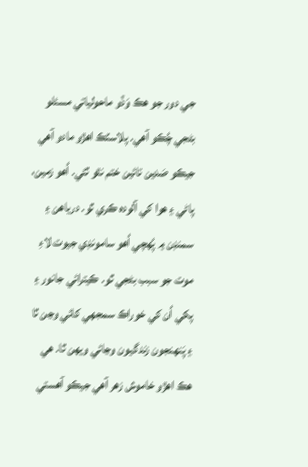جي دور جو هڪ وَڏو ماحولياتي مسئلو بڻجي چُڪو آهي. پلاسٽڪ اهڙو مادو آهي جيڪو صَدين تائين ختم نٿو ٿئي. اُهو زمين، پاڻي ۽ هوا کي آلودہ ڪري ٿو. درياهن ۽ سمنڊن ۾ پُهچي اُهو سامونڊي جيوت لاءِ موت جو سبب بڻجي ٿو. ڪيترائي جانور ۽ پکي اُن کي خوراڪ سمجهي کائي وڃن ٿا ۽ پَنهنجون زندگيون وڃائي ويهن ٿا. هي هڪ اهڙو خاموش زهر آهي جيڪو آهستي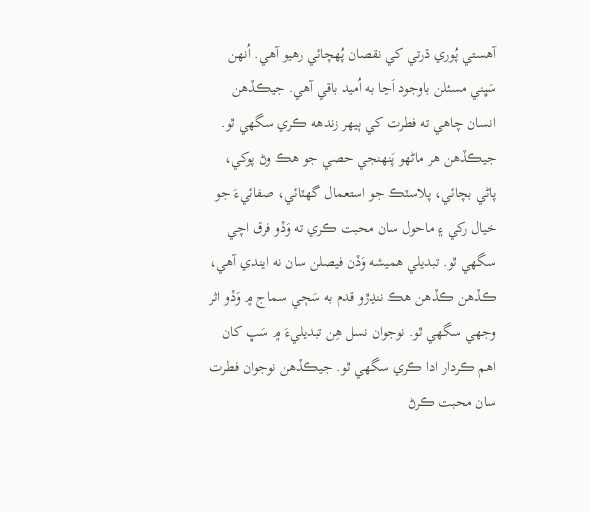آهستي پُوري ڌرتي کي نقصان پُهچائي رهيو آهي. اُنهن سَڀني مسئلن باوجود اَڃا به اُميد باقي آهي. جيڪڏهن انسان چاهي ته فطرت کي ٻيهر زندھه ڪري سگهي ٿو. جيڪڏهن هر ماڻهو پَنهنجي حصي جو هڪ وڻ پوکي، پاڻي بچائي، پلاسٽڪ جو استعمال گهٽائي، صفائيءَ جو خيال رکي ۽ ماحول سان محبت ڪري ته وَڏو فرق اچي سگهي ٿو. تبديلي هميشه وَڏن فيصلن سان نه ايندي آهي، ڪڏهن ڪڏهن هڪ ننڍڙو قدم به سَڄي سماج ۾ وَڏو اثر وجهي سگهي ٿو. نوجوان نسل هِن تبديليءَ ۾ سَڀ کان اهم ڪردار ادا ڪري سگهي ٿو. جيڪڏهن نوجوان فطرت سان محبت ڪرڻ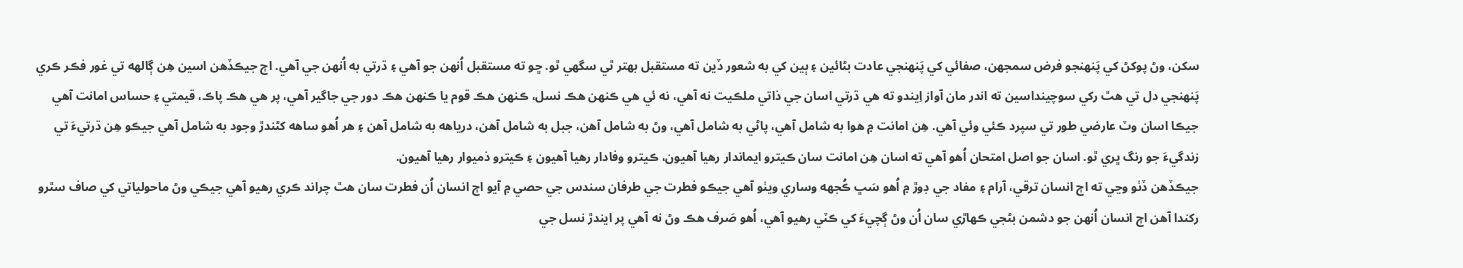سکن، وڻ پوکڻ کي پَنهنجو فرض سمجهن، صفائي کي پَنهنجي عادت بڻائين ۽ ٻين کي به شعور ڏين ته مستقبل بهتر ٿي سگهي ٿو. ڇو ته مستقبل اُنهن جو آهي ۽ ڌرتي به اُنهن جي آهي. اڄ جيڪڏهن اسين ھِن ڳالهه تي غور فڪر ڪري پَنهنجي دل تي هٿ رکي سوچينداسين ته اندر مان آواز اِيندو ته هي ڌرتي اسان جي ذاتي ملڪيت نه آهي، نه ئي هي ڪنهن هڪ نسل، ڪنهن هڪ قوم يا ڪنهن هڪ دور جي جاگير آهي، پر هي هڪ پاڪ، قيمتي ۽ حساس امانت آهي جيڪا اسان وٽ عارضي طور تي سپرد ڪئي وئي آهي. هِن امانت ۾ هوا به شامل آهي، پاڻي به شامل آهي، وڻ به شامل آهن، جبل به شامل آهن، درياهه به شامل آهن ۽ هر اُهو ساھه کڻندڙ وجود به شامل آهي جيڪو هِن ڌرتيءَ تي زندگيءَ جو رنگ ڀري ٿو. اسان جو اصل امتحان اُهو آهي ته اسان هِن امانت سان ڪيترو ايماندار رهيا آهيون، ڪيترو وفادار رهيا آهيون ۽ ڪيترو ذميوار رهيا آهيون.
جيڪڏهن ڏٺو وڃي ته اڄ انسان ترقي، آرام ۽ مفاد جي ڊوڙ ۾ اُهو سَڀ ڪُجھه وساري ويٺو آهي جيڪو فطرت جي طرفان سندس جي حصي ۾ آيو اڄ انسان اُن فطرت سان ھٿ چراند ڪري رھيو آھي جيڪي وڻ ماحولياتي کي صاف سٿرو رکندا آهن اڄ انسان اُنھن جو دشمن بڻجي ڪھاڙي سان اُن وڻ ڳچيءَ کي ڪٽي رهيو آهي، اُهو صَرف هڪ وڻ نه آهي پر ايندڙ نسل جي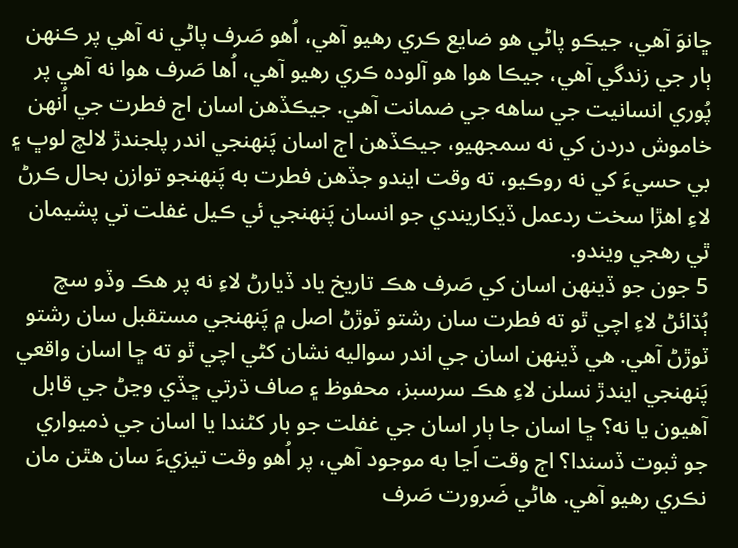ڇانوَ آهي، جيڪو پاڻي هو ضايع ڪري رهيو آهي، اُهو صَرف پاڻي نه آهي پر ڪنهن ٻار جي زندگي آهي، جيڪا هوا هو آلودہ ڪري رهيو آهي، اُها صَرف هوا نه آهي پر پُوري انسانيت جي ساهه جي ضمانت آهي. جيڪڏهن اسان اڄ فطرت جي اُنهن خاموش دردن کي نه سمجهيو، جيڪڏهن اڄ اسان پَنهنجي اندر پلجندڙ لالچ لوڀ ۽ بي حسيءَ کي نه روڪيو، ته وقت ايندو جڏهن فطرت به پَنهنجو توازن بحال ڪرڻ لاءِ اهڙا سخت ردعمل ڏيکاريندي جو انسان پَنهنجي ئي ڪيل غفلت تي پشيمان ٿي رهجي ويندو.
5 جون جو ڏينهن اسان کي صَرف هڪ تاريخ ياد ڏيارڻ لاءِ نه پر هڪ وڏو سچ ٻُڌائڻ لاءِ اچي ٿو ته فطرت سان رشتو ٽوڙڻ اصل ۾ پَنهنجي مستقبل سان رشتو ٽوڙڻ آهي. هي ڏينهن اسان جي اندر سواليه نشان کڻي اچي ٿو ته ڇا اسان واقعي پَنهنجي ايندڙ نسلن لاءِ هڪ سرسبز، محفوظ ۽ صاف ڌرتي ڇڏي وڃڻ جي قابل آهيون يا نه؟ ڇا اسان جا ٻار اسان جي غفلت جو بار کڻندا يا اسان جي ذميواري جو ثبوت ڏسندا؟ اڄ وقت اَڃا به موجود آهي، پر اُهو وقت تيزيءَ سان هٿن مان نڪري رهيو آهي. هاڻي ضَرورت صَرف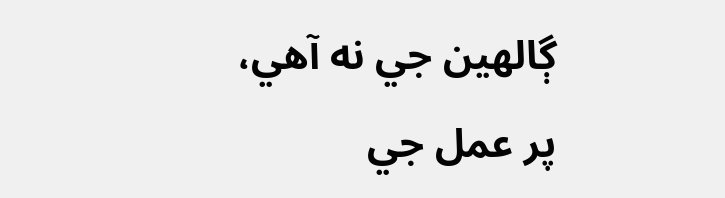ڳالهين جي نه آهي، پر عمل جي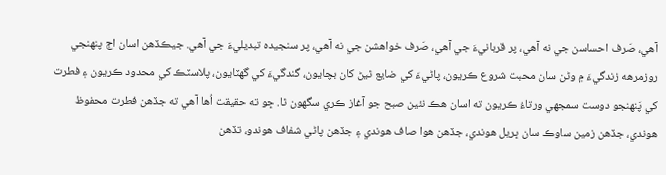آهي، صَرف احساسن جي نه آهي، پر قربانيءَ جي آهي، صَرف خواهشن جي نه آهي، پر سنجيده تبديليءَ جي آهي. جيڪڏهن اسان اڄ پنهنجي روزمرھه زندگيءَ ۾ وڻن سان محبت شروع ڪريون، پاڻيءَ کي ضايع ٿيڻ کان بچايون، گندگيءَ کي گهٽايون، پلاسٽڪ کي محدود ڪريون ۽ فطرت کي پَنهنجو دوست سمجهي ورتاءُ ڪريون ته اسان هڪ نئين صبح جو آغاز ڪري سگهون ٿا. ڇو ته حقيقت اُها آهي ته جڏهن فطرت محفوظ هوندي، جڏهن زمين ساوڪ سان ڀريل هوندي، جڏهن هوا صاف هوندي ۽ جڏهن پاڻي شفاف هوندو، تڏهن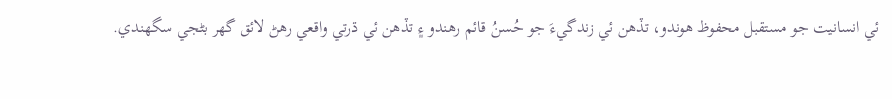ئي انسانيت جو مستقبل محفوظ هوندو، تڏهن ئي زندگيءَ جو حُسنُ قائم رهندو ۽ تڏهن ئي ڌرتي واقعي رهڻ لائق گهر بڻجي سگهندي.